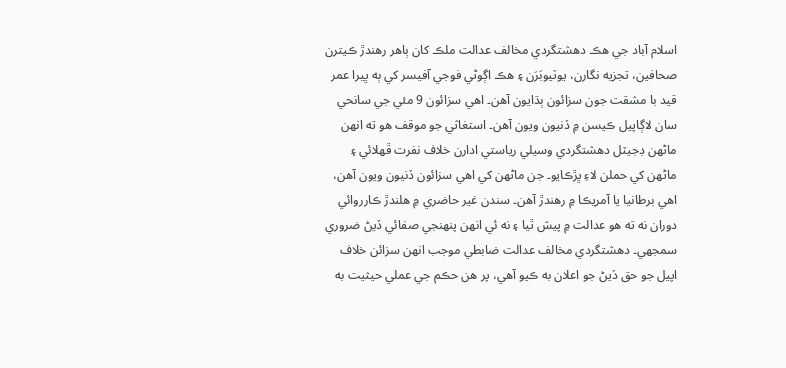اسلام آباد جي هڪ دهشتگردي مخالف عدالت ملڪ کان ٻاهر رهندڙ ڪيترن صحافين، تجزيه نگارن، يوٽيوبَرَن ۽ هڪ اڳوڻي فوجي آفيسر کي ٻه ڀيرا عمر قيد با مشقت جون سزائون ٻڌايون آهن۔ اهي سزائون 9 مئي جي سانحي سان لاڳاپيل ڪيسن ۾ ڏنيون ويون آهن۔ استغاثي جو موقف هو ته انهن ماڻهن ڊجيٽل دهشتگردي وسيلي رياستي ادارن خلاف نفرت ڦهلائي ۽ ماڻهن کي حملن لاءِ ڀڙڪايو۔ جن ماڻهن کي اهي سزائون ڏنيون ويون آهن، اهي برطانيا يا آمريڪا ۾ رهندڙ آهن۔ سندن غير حاضري ۾ هلندڙ ڪارروائي دوران نه ته هو عدالت ۾ پيش ٿيا ۽ نه ئي انهن پنهنجي صفائي ڏيڻ ضروري سمجهي۔ دهشتگردي مخالف عدالت ضابطي موجب انهن سزائن خلاف اپيل جو حق ڏيڻ جو اعلان به ڪيو آهي، پر هن حڪم جي عملي حيثيت به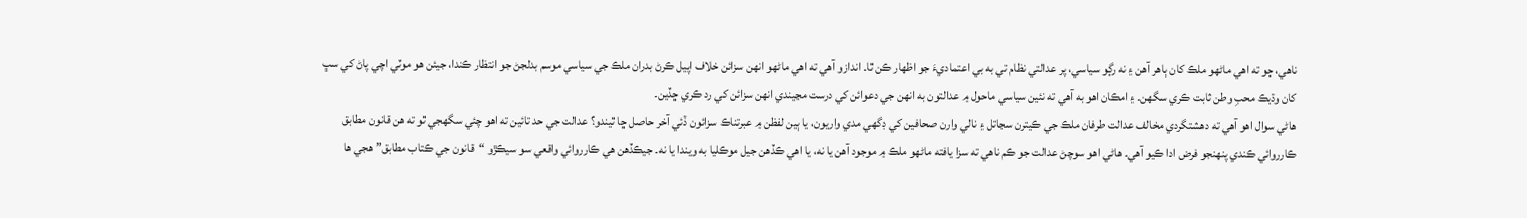ناهي، ڇو ته اهي ماڻهو ملڪ کان ٻاهر آهن ۽ نه رڳو سياسي، پر عدالتي نظام تي به بي اعتماديءَ جو اظهار ڪن ٿا۔ اندازو آهي ته اهي ماڻهو انهن سزائن خلاف اپيل ڪرڻ بدران ملڪ جي سياسي موسم بدلجڻ جو انتظار ڪندا، جيئن هو موٽي اچي پاڻ کي سڀ کان وڌيڪ محبِ وطن ثابت ڪري سگهن۔ ۽ امڪان اهو به آهي ته نئين سياسي ماحول ۾ عدالتون به انهن جي دعوائن کي درست مڃيندي انهن سزائن کي رد ڪري ڇڏين۔
هاڻي سوال اهو آهي ته دهشتگردي مخالف عدالت طرفان ملڪ جي ڪيترن سڃاتل ۽ نالي وارن صحافين کي ڊگهي مدي واريون، يا ٻين لفظن ۾ عبرتناڪ سزائون ڏئي آخر حاصل ڇا ٿيندو؟ عدالت جي حد تائين ته اهو چئي سگهجي ٿو ته هن قانون مطابق ڪارروائي ڪندي پنهنجو فرض ادا ڪيو آهي۔ هاڻي اهو سوچڻ عدالت جو ڪم ناهي ته سزا يافته ماڻهو ملڪ ۾ موجود آهن يا نه، يا اهي ڪڏهن جيل موڪليا به ويندا يا نه۔ جيڪڏهن هي ڪارروائي واقعي سو سيڪڙو “قانون جي ڪتاب مطابق” هجي ها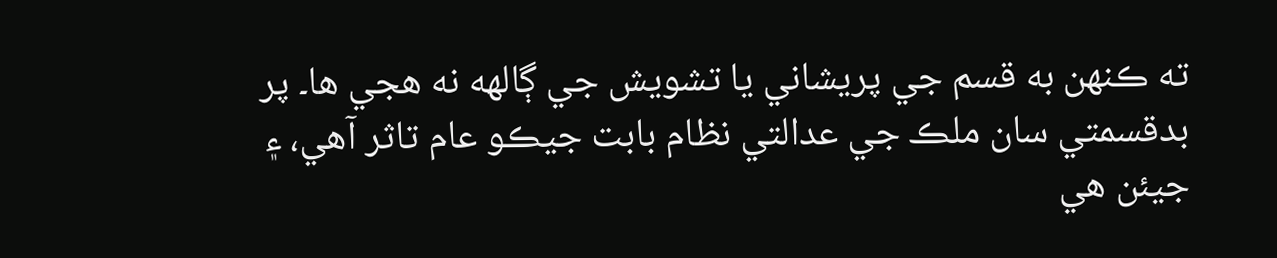ته ڪنهن به قسم جي پريشاني يا تشويش جي ڳالهه نه هجي ها۔ پر بدقسمتي سان ملڪ جي عدالتي نظام بابت جيڪو عام تاثر آهي، ۽ جيئن هي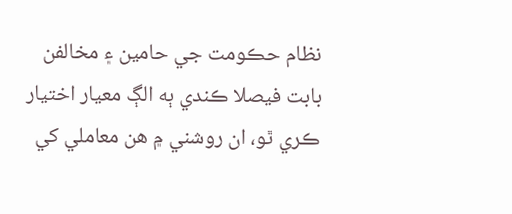نظام حڪومت جي حامين ۽ مخالفن بابت فيصلا ڪندي ٻه الڳ معيار اختيار ڪري ٿو، ان روشني ۾ هن معاملي کي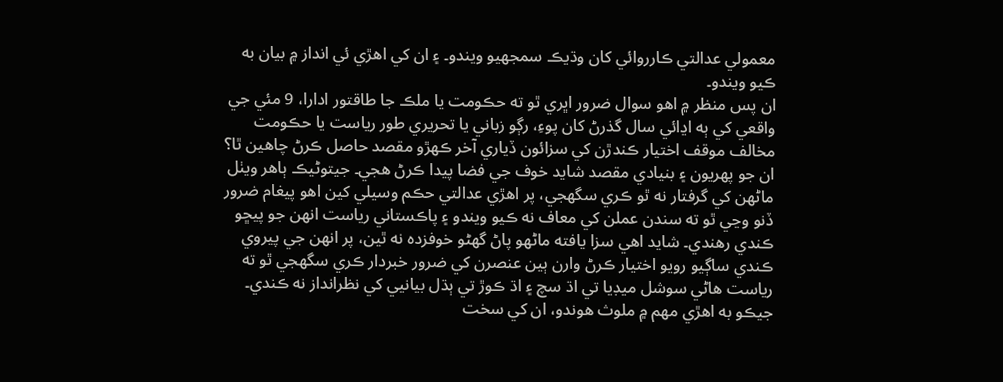معمولي عدالتي ڪارروائي کان وڌيڪ سمجهيو ويندو۔ ۽ ان کي اهڙي ئي انداز ۾ بيان به ڪيو ويندو۔
ان پس منظر ۾ اهو سوال ضرور اڀري ٿو ته حڪومت يا ملڪ جا طاقتور ادارا، 9 مئي جي واقعي کي ٻه اڍائي سال گذرڻ کان پوءِ، رڳو زباني يا تحريري طور رياست يا حڪومت مخالف موقف اختيار ڪندڙن کي سزائون ڏياري آخر ڪهڙو مقصد حاصل ڪرڻ چاهين ٿا؟ ان جو پهريون ۽ بنيادي مقصد شايد خوف جي فضا پيدا ڪرڻ هجي۔ جيتوڻيڪ ٻاهر ويٺل ماڻهن کي گرفتار نه ٿو ڪري سگهجي، پر اهڙي عدالتي حڪم وسيلي کين اهو پيغام ضرور ڏنو وڃي ٿو ته سندن عملن کي معاف نه ڪيو ويندو ۽ پاڪستاني رياست انهن جو پيڇو ڪندي رهندي۔ شايد اهي سزا يافته ماڻهو پاڻ گهڻو خوفزده نه ٿين، پر انهن جي پيروي ڪندي ساڳيو رويو اختيار ڪرڻ وارن ٻين عنصرن کي ضرور خبردار ڪري سگهجي ٿو ته رياست هاڻي سوشل ميڊيا تي اڌ سچ ۽ اڌ ڪوڙ تي ٻڌل بيانيي کي نظرانداز نه ڪندي۔ جيڪو به اهڙي مهم ۾ ملوث هوندو، ان کي سخت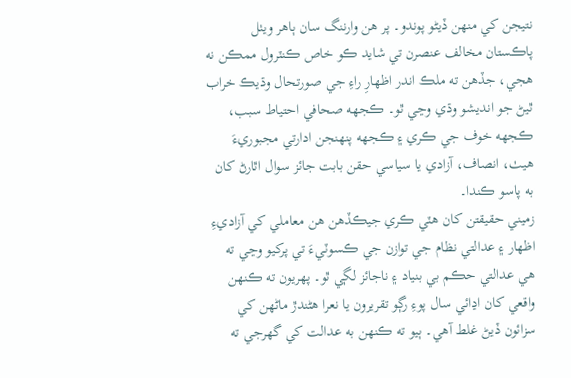نتيجن کي منهن ڏيڻو پوندو۔ پر هن وارننگ سان ٻاهر ويٺل پاڪستان مخالف عنصرن تي شايد ڪو خاص ڪنٽرول ممڪن نه هجي، جڏهن ته ملڪ اندر اظهارِ راءِ جي صورتحال وڌيڪ خراب ٿيڻ جو انديشو وڌي وڃي ٿو۔ ڪجهه صحافي احتياط سبب، ڪجهه خوف جي ڪري ۽ ڪجهه پنهنجن ادارتي مجبوريءَ هيٺ، انصاف، آزادي يا سياسي حقن بابت جائز سوال اٿارڻ کان به پاسو ڪندا۔
زميني حقيقتن کان هٽي ڪري جيڪڏهن هن معاملي کي آزاديءِ اظهار ۽ عدالتي نظام جي توازن جي ڪسوٽيءَ تي پرکيو وڃي ته هي عدالتي حڪم بي بنياد ۽ ناجائز لڳي ٿو۔ پهريون ته ڪنهن واقعي کان اڍائي سال پوءِ رڳو تقريرون يا نعرا هڻندڙ ماڻهن کي سزائون ڏيڻ غلط آهي۔ ٻيو ته ڪنهن به عدالت کي گهرجي ته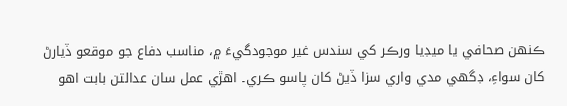ڪنهن صحافي يا ميڊيا ورڪر کي سندس غير موجودگيءَ ۾، مناسب دفاع جو موقعو ڏيارڻ کان سواءِ، ڊگهي مدي واري سزا ڏيڻ کان پاسو ڪري۔ اهڙي عمل سان عدالتن بابت اهو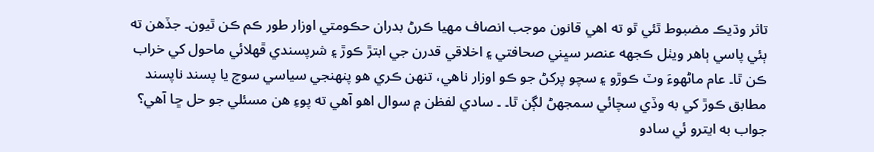تاثر وڌيڪ مضبوط ٿئي ٿو ته اهي قانون موجب انصاف مهيا ڪرڻ بدران حڪومتي اوزار طور ڪم ڪن ٿيون۔ جڏهن ته ٻئي پاسي ٻاهر ويٺل ڪجهه عنصر سڀني صحافتي ۽ اخلاقي قدرن جي ابتڙ ڪوڙ ۽ شرپسندي ڦهلائي ماحول کي خراب ڪن ٿا۔ عام ماڻهوءَ وٽ ڪوڙو ۽ سچو پرکڻ جو ڪو اوزار ناهي، تنهن ڪري هو پنهنجي سياسي سوچ يا پسند ناپسند مطابق ڪوڙ کي به وڏي سچائي سمجهڻ لڳن ٿا۔ ۔ سادي لفظن ۾ سوال اهو آهي ته پوءِ هن مسئلي جو حل ڇا آهي؟ جواب به ايترو ئي سادو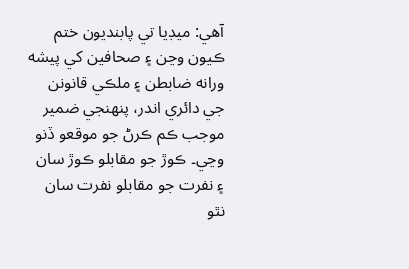آهي: ميڊيا تي پابنديون ختم ڪيون وڃن ۽ صحافين کي پيشه ورانه ضابطن ۽ ملڪي قانونن جي دائري اندر، پنهنجي ضمير موجب ڪم ڪرڻ جو موقعو ڏنو وڃي۔ ڪوڙ جو مقابلو ڪوڙ سان ۽ نفرت جو مقابلو نفرت سان نٿو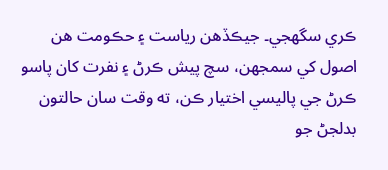ڪري سگهجي۔ جيڪڏهن رياست ۽ حڪومت هن اصول کي سمجهن، سچ پيش ڪرڻ ۽ نفرت کان پاسو ڪرڻ جي پاليسي اختيار ڪن، ته وقت سان حالتون بدلجڻ جو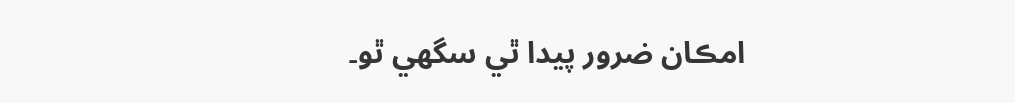امڪان ضرور پيدا ٿي سگهي ٿو۔